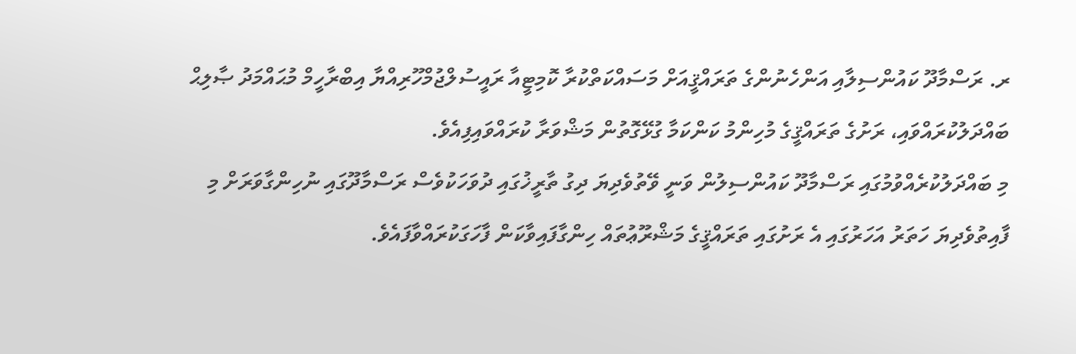ރ. ރަސްމާދޫ ކައުންސިލާއި އަންހެނުންގެ ތަރައްޤީއަށް މަސައްކަތްކުރާ ކޮމިޓީއާ ރައީސުލްޖުމްހޫރިއްޔާ އިބްރާހީމް މުޙައްމަދު ޞާލިޙް ބައްދަލުކުރައްވައި، ރަށުގެ ތަރައްޤީގެ މުހިންމު ކަންކަމާ ގުޅޭގޮތުން މަޝްވަރާ ކުރައްވައިފިއެވެ.
މި ބައްދަލުކުރެއްވުމުގައި ރަސްމާދޫ ކައުންސިލުން ވަނީ ވޭތުވެދިޔަ ދިގު ތާރީޚުގައި ދުވަހަކުވެސް ރަސްމާދޫގައި ނުހިންގާވަރަށް މި ފާއިތުވެދިޔަ ހަތަރު އަހަރުގައި އެ ރަށުގައި ތަރައްޤީގެ މަޝްރޫޢުތައް ހިންގާފައިވާކަން ފާހަގަކުރައްވާފައެވެ.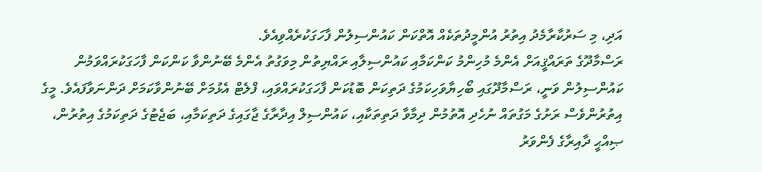އަދި، މި ސަރުކާރާމެދު އިތުރު އުންމީދުތަކެއް އޮތްކަން ކައުންސިލުން ފާހަގަކުރެއްވިއެވެ.
ރަސްމާދޫގެ ތަރައްޤީއަށް އެންމެ މުހިންމު ކަންކަމާއި ކައުންސިލާއި ރައްޔިތުން މިވަގުތު އެންމެ ބޭނުންވާ ކަންކަން ފާހަގަކުރައްވަމުން ކައުންސިލުން ވަނީ، ރަސްމާދޫގައި ބޯހިޔާވަހިކަމުގެ ދަތިކަން ބޮޑުކަން ފާހަގަކުރައްވައި، ފްލެޓް އެޅުމަށް ބޭނުންވާކަމަށް ދަންނަވާފައެވެ. މީގެ އިތުރުންވެސް ރަށުގެ މަގުތައް ނުހެދި އޮތުމުން ދިމާވާ ދަތިތަކާއި، ކައުންސިލް އިދާރާގެ ޖާގައިގެ ދަތިކަމާއި، ބަޖެޓުގެ ދަތިކަމުގެ އިތުރުން، ޞިއްޙީ ދާއިރާގެ ފެންވަރު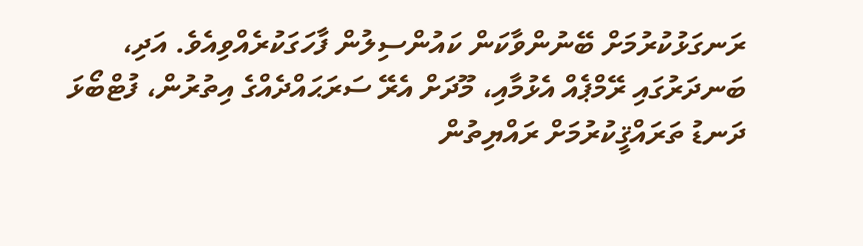ރަނގަޅުކުރުމަށް ބޭނުންވާކަން ކައުންސިލުން ފާހަގަކުރެއްވިއެވެ. އަދި، ބަނދަރުގައި ރޭމްޕެއް އެޅުމާއި، މޫދަށް އެރޭ ސަރަޙައްދެއްގެ އިތުރުން، ފުޓްބޯޅަ ދަނޑު ތަރައްޤީކުރުމަށް ރައްޔިތުން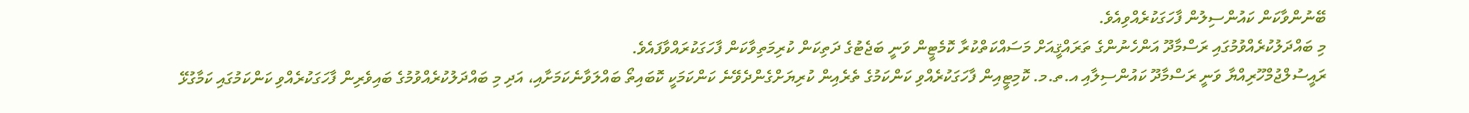ބޭނުންވާކަން ކައުންސިލުން ފާހަގަކުރެއްވިއެވެ.
މި ބައްދަލުކުރެއްވުމުގައި ރަސްމާދޫ އަންހެނުންގެ ތަރައްޤީއަށް މަސައްކަތްކުރާ ކޮމެޓީން ވަނީ ބަޖެޓުގެ ދަތިކަން ކުރިމަތިވާކަން ފާހަގަކުރައްވާފައެވެ.
ރައީސުލްޖުމްހޫރިއްޔާ ވަނީ ރަސްމާދޫ ކައުންސިލާއި އ.ތ.މ. ކޮމިޓީއިން ފާހަގަކުރެއްވި ކަންކަމުގެ ތެރެއިން ކުރިޔަށްގެންދެވޭނެ ކަންކަމަކީ ކޮބައިތޯ ބައްލަވާނެކަމަށާއި، އަދި މި ބައްދަލުކުރެއްވުމުގެ ބައިވެރިން ފާހަގަކުރެއްވި ކަންކަމުގައި ކަމާގުޅޭ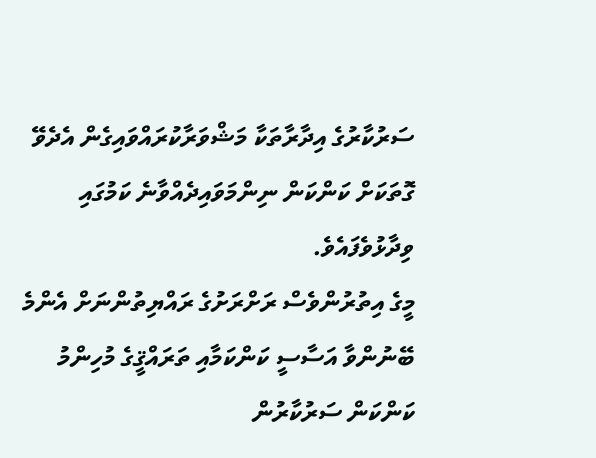ސަރުކާރުގެ އިދާރާތަކާ މަޝްވަރާކުރައްވައިގެން އެދެވޭ ގޮތަކަށް ކަންކަން ނިންމަވައިދެއްވާނެ ކަމުގައި ވިދާޅުވެފައެވެ.
މީގެ އިތުރުންވެސް ރަށްރަށުގެ ރައްޔިތުންނަށް އެންމެ ބޭނުންވާ އަސާސީ ކަންކަމާއި ތަރައްޤީގެ މުހިންމު ކަންކަން ސަރުކާރުން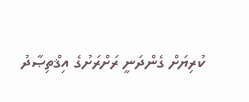ކުރިޔަށް ގެންދަނީ ރަށްރަށުގެ އިޤްތިޞާދު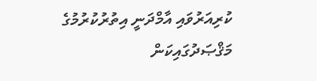ކުރިއަރުވައި އާމްދަނީ އިތުރުކުރުމުގެ މަޤްޞަދުގައިކަން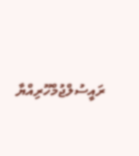ރައީސުލްޖުމްހޫރިއްޔާ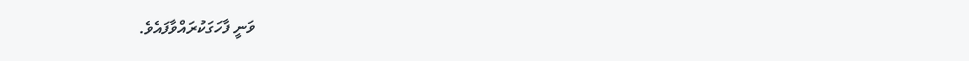ވަނީ ފާހަގަކުރައްވާފައެވެ.